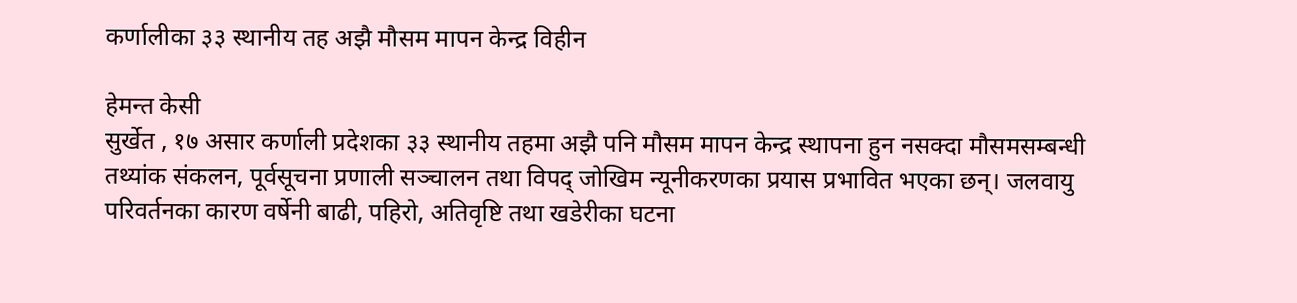कर्णालीका ३३ स्थानीय तह अझै मौसम मापन केन्द्र विहीन

हेमन्त केसी
सुर्खेत , १७ असार कर्णाली प्रदेशका ३३ स्थानीय तहमा अझै पनि मौसम मापन केन्द्र स्थापना हुन नसक्दा मौसमसम्बन्धी तथ्यांक संकलन, पूर्वसूचना प्रणाली सञ्चालन तथा विपद् जोखिम न्यूनीकरणका प्रयास प्रभावित भएका छन्। जलवायु परिवर्तनका कारण वर्षेनी बाढी, पहिरो, अतिवृष्टि तथा खडेरीका घटना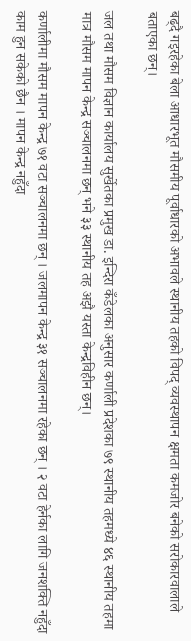बढ्दै गइरहेका बेला आधारभूत मौसमीय पूर्वाधारको अभावले स्थानीय तहको विपद् व्यवस्थापन क्षमता कमजोर बनेको सरोकारवालाले बताएका छन्।

जल तथा मौसम विज्ञान कार्यालय सुर्खेतका प्रमुख डा. इन्दिरा कँडेलका अनुसार कर्णाली प्रदेशका ७९ स्थानीय तहमध्ये ४६ स्थानीय तहमा मात्र मौसम मापन केन्द्र सञ्चालनमा छन् भने ३३ स्थानीय तह अझै यस्ता केन्द्रविहीन छन्।

कर्णालीमा मौसम मापन केन्द्र ७१ वटा सञ्चालनमा छन् । जलमापन केन्द्र ३१ सञ्चालनमा रहेका छन् । २ वटा हेर्नका लागि जनशक्ति नहुँदा काम हुन सकेको छैन । मापन केन्द्र नहुँदा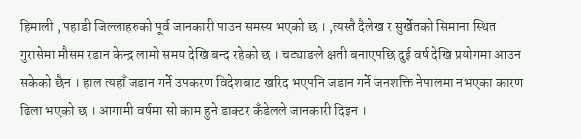हिमाली , पहाडी जिल्लाहरुको पूर्व जानकारी पाउन समस्य भएको छ । ,त्यस्तै दैलेख र सुर्खेतको सिमाना स्थित गुरासेमा मौसम रडान केन्द्र लामो समय देखि बन्द रहेको छ । चट्याङले क्षती बनाएपछि दुई वर्ष देखि प्रयोगमा आउन सकेको छैन । हाल त्यहाँ जडान गर्ने उपकरण विदेशबाट खरिद भएपनि जडान गर्ने जनशक्ति नेपालमा नभएका कारण ढिला भएको छ । आगामी वर्षमा सो काम हुने डाक्टर कँडेलले जानकारी दिइन ।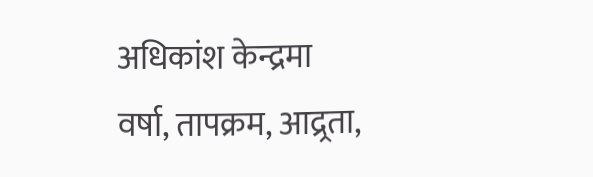अधिकांश केन्द्रमा वर्षा, तापक्रम, आद्र्रता,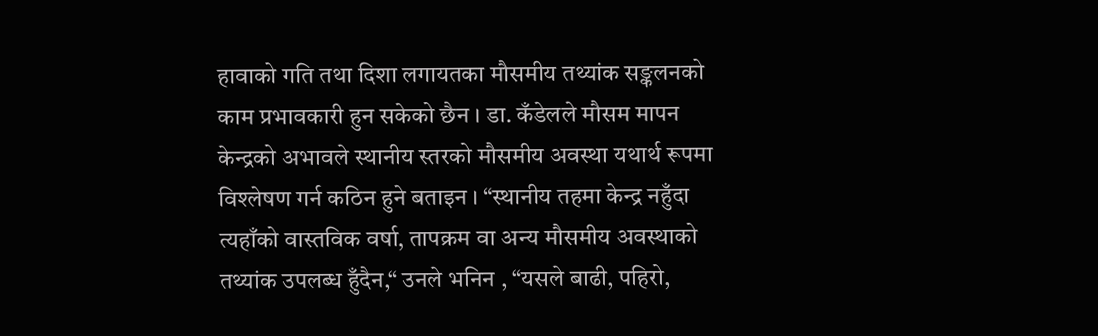हावाको गति तथा दिशा लगायतका मौसमीय तथ्यांक सङ्कलनको काम प्रभावकारी हुन सकेको छैन । डा. कँडेलले मौसम मापन केन्द्रको अभावले स्थानीय स्तरको मौसमीय अवस्था यथार्थ रूपमा विश्लेषण गर्न कठिन हुने बताइन । “स्थानीय तहमा केन्द्र नहुँदा त्यहाँको वास्तविक वर्षा, तापक्रम वा अन्य मौसमीय अवस्थाको तथ्यांक उपलब्ध हुँदैन,“ उनले भनिन , “यसले बाढी, पहिरो,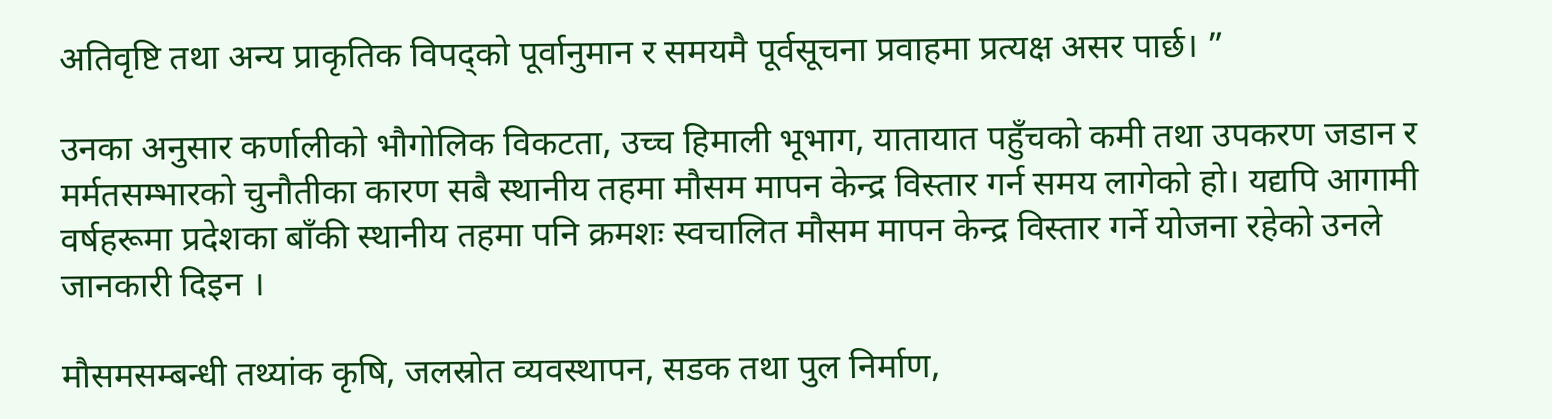अतिवृष्टि तथा अन्य प्राकृतिक विपद्को पूर्वानुमान र समयमै पूर्वसूचना प्रवाहमा प्रत्यक्ष असर पार्छ। ”

उनका अनुसार कर्णालीको भौगोलिक विकटता, उच्च हिमाली भूभाग, यातायात पहुँचको कमी तथा उपकरण जडान र मर्मतसम्भारको चुनौतीका कारण सबै स्थानीय तहमा मौसम मापन केन्द्र विस्तार गर्न समय लागेको हो। यद्यपि आगामी वर्षहरूमा प्रदेशका बाँकी स्थानीय तहमा पनि क्रमशः स्वचालित मौसम मापन केन्द्र विस्तार गर्ने योजना रहेको उनले जानकारी दिइन ।

मौसमसम्बन्धी तथ्यांक कृषि, जलस्रोत व्यवस्थापन, सडक तथा पुल निर्माण,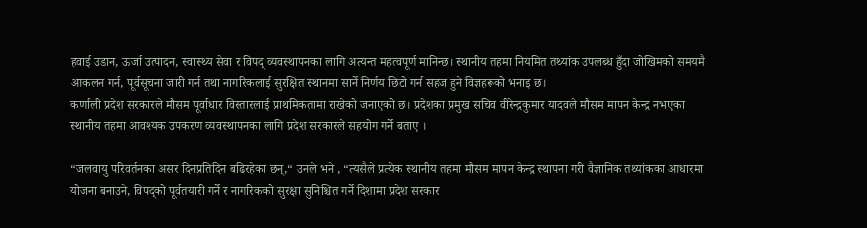हवाई उडान, ऊर्जा उत्पादन, स्वास्थ्य सेवा र विपद् व्यवस्थापनका लागि अत्यन्त महत्वपूर्ण मानिन्छ। स्थानीय तहमा नियमित तथ्यांक उपलब्ध हुँदा जोखिमको समयमै आकलन गर्न, पूर्वसूचना जारी गर्न तथा नागरिकलाई सुरक्षित स्थानमा सार्ने निर्णय छिटो गर्न सहज हुने विज्ञहरूको भनाइ छ।
कर्णाली प्रदेश सरकारले मौसम पूर्वाधार विस्तारलाई प्राथमिकतामा राखेको जनाएको छ। प्रदेशका प्रमुख सचिव वीरेन्द्रकुमार यादवले मौसम मापन केन्द्र नभएका स्थानीय तहमा आवश्यक उपकरण व्यवस्थापनका लागि प्रदेश सरकारले सहयोग गर्ने बताए ।

“जलवायु परिवर्तनका असर दिनप्रतिदिन बढिरहेका छन्,“ उनले भने , “त्यसैले प्रत्येक स्थानीय तहमा मौसम मापन केन्द्र स्थापना गरी वैज्ञानिक तथ्यांकका आधारमा योजना बनाउने, विपद्को पूर्वतयारी गर्ने र नागरिकको सुरक्षा सुनिश्चित गर्ने दिशामा प्रदेश सरकार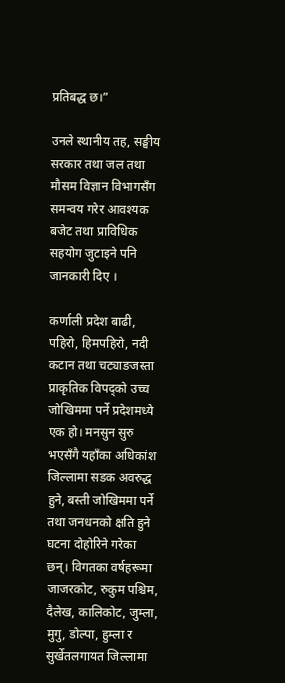प्रतिबद्ध छ।”

उनले स्थानीय तह, सङ्घीय सरकार तथा जल तथा मौसम विज्ञान विभागसँग समन्वय गरेर आवश्यक बजेट तथा प्राविधिक सहयोग जुटाइने पनि जानकारी दिए ।

कर्णाली प्रदेश बाढी, पहिरो, हिमपहिरो, नदी कटान तथा चट्याङजस्ता प्राकृतिक विपद्को उच्च जोखिममा पर्ने प्रदेशमध्ये एक हो। मनसुन सुरु भएसँगै यहाँका अधिकांश जिल्लामा सडक अवरुद्ध हुने, बस्ती जोखिममा पर्ने तथा जनधनको क्षति हुने घटना दोहोरिने गरेका छन्। विगतका वर्षहरूमा जाजरकोट, रुकुम पश्चिम, दैलेख, कालिकोट, जुम्ला, मुगु, डोल्पा, हुम्ला र सुर्खेतलगायत जिल्लामा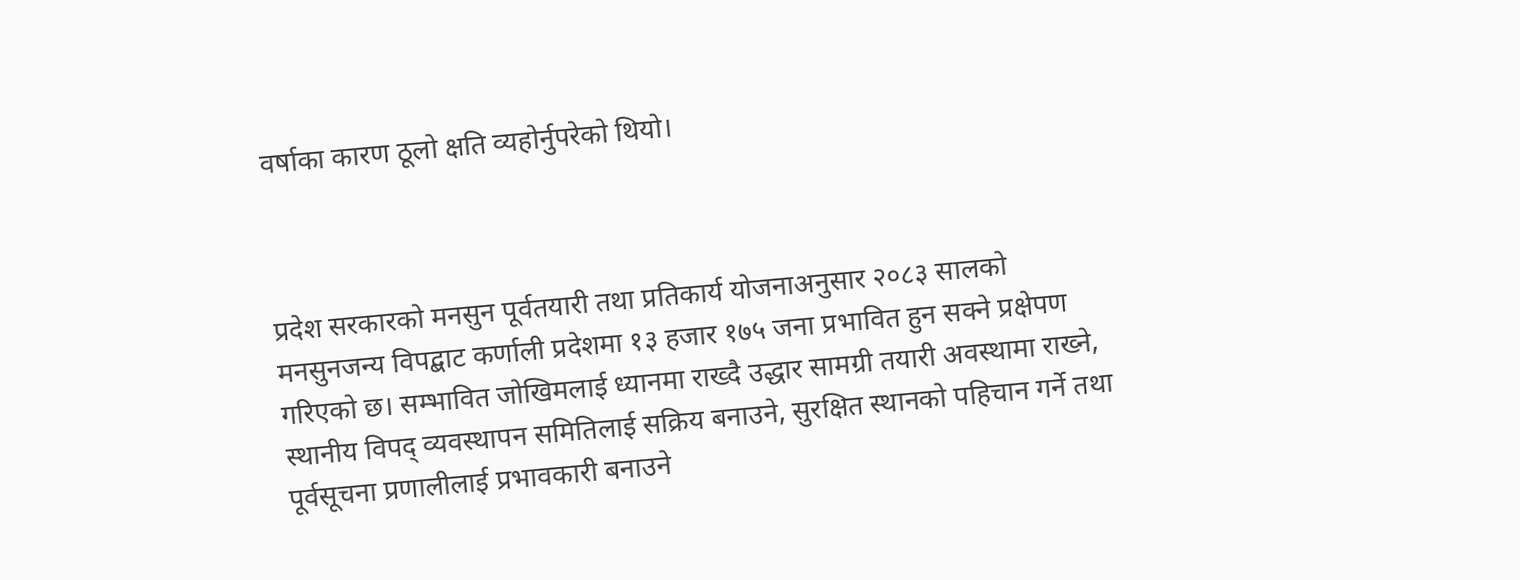वर्षाका कारण ठूलो क्षति व्यहोर्नुपरेको थियो।



प्रदेश सरकारको मनसुन पूर्वतयारी तथा प्रतिकार्य योजनाअनुसार २०८३ सालको मनसुनजन्य विपद्बाट कर्णाली प्रदेशमा १३ हजार १७५ जना प्रभावित हुन सक्ने प्रक्षेपण गरिएको छ। सम्भावित जोखिमलाई ध्यानमा राख्दै उद्धार सामग्री तयारी अवस्थामा राख्ने, स्थानीय विपद् व्यवस्थापन समितिलाई सक्रिय बनाउने, सुरक्षित स्थानको पहिचान गर्ने तथा पूर्वसूचना प्रणालीलाई प्रभावकारी बनाउने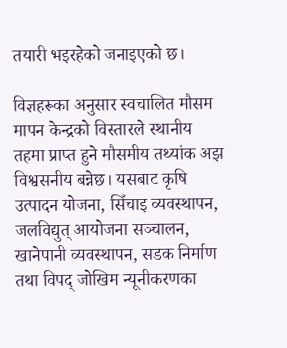तयारी भइरहेको जनाइएको छ।

विज्ञहरूका अनुसार स्वचालित मौसम मापन केन्द्रको विस्तारले स्थानीय तहमा प्राप्त हुने मौसमीय तथ्यांक अझ विश्वसनीय बन्नेछ। यसबाट कृषि उत्पादन योजना, सिँचाइ व्यवस्थापन, जलविद्युत् आयोजना सञ्चालन, खानेपानी व्यवस्थापन, सडक निर्माण तथा विपद् जोखिम न्यूनीकरणका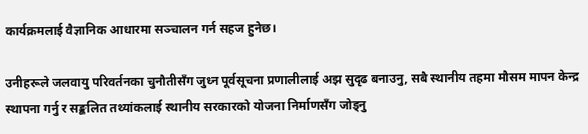कार्यक्रमलाई वैज्ञानिक आधारमा सञ्चालन गर्न सहज हुनेछ।

उनीहरूले जलवायु परिवर्तनका चुनौतीसँग जुध्न पूर्वसूचना प्रणालीलाई अझ सुदृढ बनाउनु, सबै स्थानीय तहमा मौसम मापन केन्द्र स्थापना गर्नु र सङ्कलित तथ्यांकलाई स्थानीय सरकारको योजना निर्माणसँग जोड्नु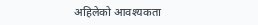अहिलेको आवश्यकता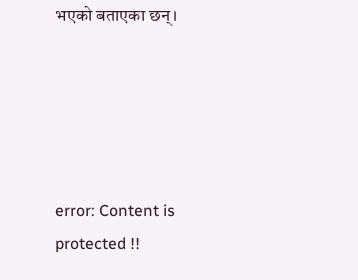भएको बताएका छन्।





error: Content is protected !!